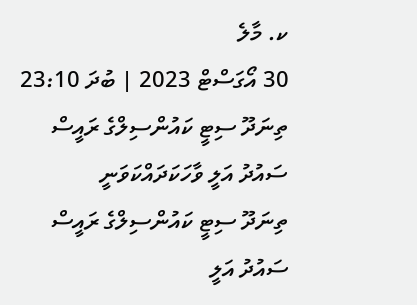ކ. މާލެ
30 އޯގަސްޓް 2023 | ބުދަ 23:10
ތިނަދޫ ސިޓީ ކައުންސިލްގެ ރައީސް ސައުދު އަލީ ވާހަކަދައްކަވަނީ
ތިނަދޫ ސިޓީ ކައުންސިލްގެ ރައީސް ސައުދު އަލީ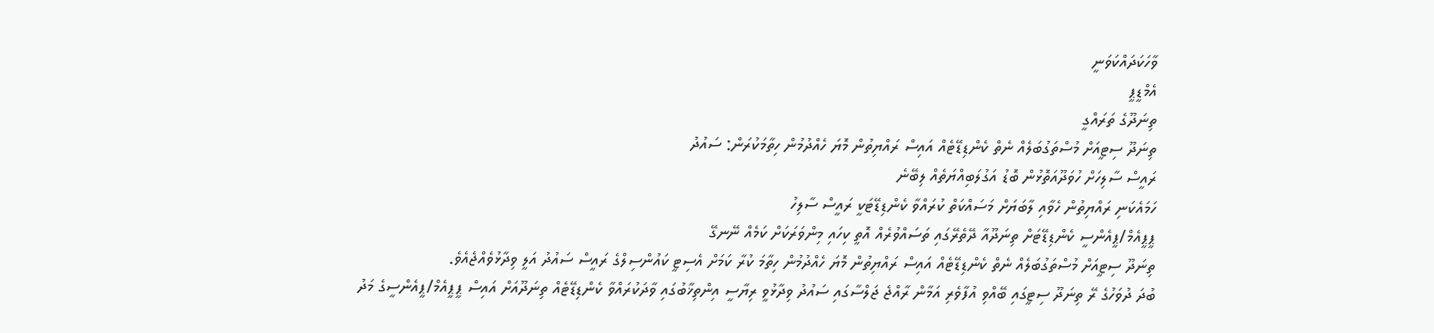ވާހަކަދައްކަވަނީ
އެމްޑީޕީ
ތިނަދޫގެ ތަރައްގީ
ތިނަދޫ ސިޓީއަށް މުސްތަގުބަލެއް ނެތް ކެންޑިޑޭޓެއް އައިސް ރައްޔިތުން މޮޔަ ހެއްދުމުން ހިތާމަކުރަން: ސައުދު
ރައީސް ސާލިހަށް ހުވަދޫއަތޮޅުން ބޮޑު އަގުލަބިއްޔަތެއް ލިބޭނެ
ހަމައެކަނި ރައްޔިތުން ހެވާއި ލާބަޔަށް މަސައްކަތް ކުރައްވާ ކެންޑިޑޭޓަކީ ރައީސް ސާލިހު
ޕީޕީއެމް/ޕީއެންސީ ކެންޑިޑޭޓަށް ތިނަދޫއާ ދޭތެރޭގައި ތަސައްވުރެއް އޮތީ ކިހައި މިންވަރަކަށް ކަމެއް ނޭނގޭ
ތިނަދޫ ސިޓީއަށް މުސްތަގުބަލެއް ނެތް ކެންޑިޑޭޓެއް އައިސް ރައްޔިތުން މޮޔަ ހެއްދުމުން ހިތާމަ ކުރާ ކަމަށް އެސިޓީ ކައުންސިލްގެ ރައީސް ސައުދު އަލީ ވިދާޅުވެއްޖެއެވެ.
ބުދަ ދުވަހުގެ ރޭ ތިނަދޫ ސިޓީގައި ބޭއްވި އުފާވެރި އަމާން ރާއްޖެ ޖަލްސާގައި ސައުދު ވިދާޅުވީ ރިޔާސީ އިންތިޚާބުގައި ވާދަކުރައްވާ ކެންޑިޑޭޓެއް ތިނަދޫއަށް އައިސް ޕީޕީއެމް/ޕީއެންސީގެ މަދު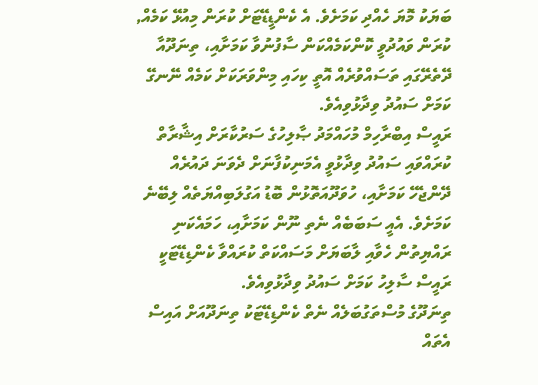ބަޔަކު މޮޔަ ހެއްދި ކަމަށެވެ. އެ ކެންޑީޑޭޓަށް ކުރަން މިއުޅޭ ކަމެއް, ކުރަން ވައުދުވީ ކޮންކަމެއްކަން ސާފުނުވާ ކަމަށާއި، ތިނަދޫއާ ދޭތެރޭގައި ތަސައްވުރެއް އޮތީ ކިހައި މިންވަރަކަށް ކަމެއް ނޭނގޭ ކަމަށް ސައުދު ވިދާޅުވިއެވެ.
ރައީސް އިބްރާހިމް މުހައްމަދު ޞާލިހުގެ ސަރުކާރަށް އިޝާރާތް ކުރައްވައި ސައުދު ވިދާޅުވީ އެމަނިކުފާނަށް ދެވަނަ ދައުރެއް ދޭންޖެހޭ ކަމަށާއި، ހުވަދޫއަތޮޅުން ބޮޑު އަގުލަބިއްޔަތެއް ލިބޭނެ ކަމަށެވެ. އެއީ ސަބަބެއް ނެތި ނޫން ކަމަށާއި، ހަމައެކަނި ރައްޔިތުން ހެވާއި ލާބަޔަށް މަސައްކަތް ކުރައްވާ ކެންޑިޑޭޓަކީ ރައީސް ސާލިހު ކަމަށް ސައުދު ވިދާޅުވިއެވެ.
ތިނަދޫގެ މުސްތަގުބަލެއް ނެތް ކެންޑިޑޭޓަކު ތިނަދޫއަށް އައިސް އެތައް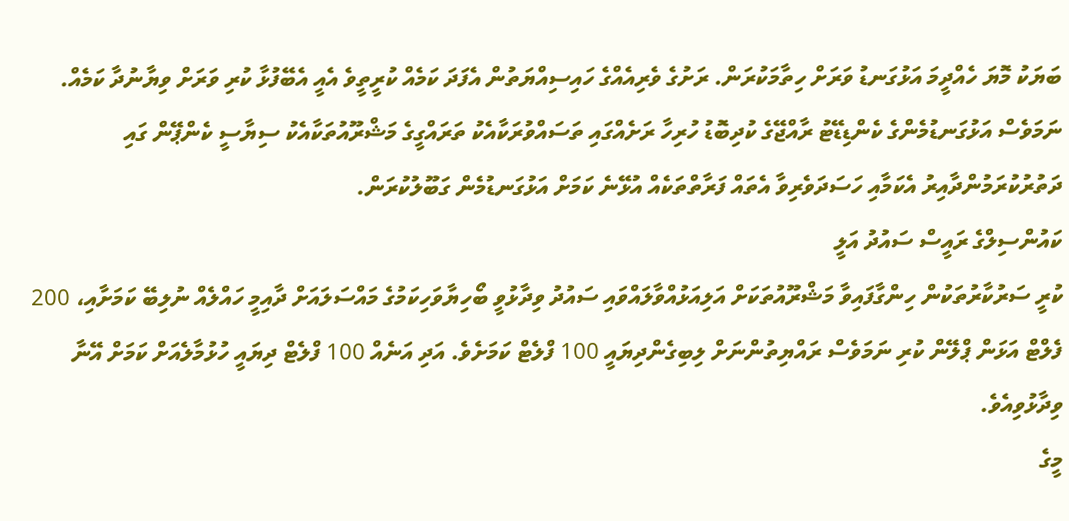ބަޔަކު މޮޔަ ހެއްދީމަ އަޅުގަނޑު ވަރަށް ހިތާމަކުރަން. ރަށުގެ ވެރިއެއްގެ ހައިސިއްޔަތުން އެފަދަ ކަމެއް ކުރީތީވެ އެއީ އެބޭފުޅާ ކުރި ވަރަށް ވިޔާނުދާ ކަމެއް. ނަމަވެސް އަޅުގަނޑުމެންގެ ކެންޑިޑޭޓު ރާއްޖޭގެ ކުދިބޮޑު ހުރިހާ ރަށެއްގައި ތަސައްވުރަކާއެކު ތަރައްގީގެ މަޝްރޫއުތަކާއެކު ސިޔާސީ ކެންޕޭން ގައި ދަތުރުކުރަމުންދާއިރު އެކަމާއި ހަސަދަވެރިވާ އެތައް ފަރާތްތަކެއް އުޅޭނެ ކަމަށް އަޅުގަނޑުމެން ގަބޫލުކުރަން.
ކައުންސިލްގެ ރައީސް ސައުދު އަލީ
ކުރީ ސަރުކާރުތަކުން ހިންގާފައިވާ މަޝްރޫއުތަކަށް އަލިއަޅުއްވާލައްވައި ސައުދު ވިދާޅުވީ ބޯހިޔާވަހިކަމުގެ މައްސަލައަށް ދާއިމީ ހައްލެއް ނުލިބޭ ކަމަށާއި، 200 ފެލްޓް އަޅަން ޕްލޭން ކުރި ނަމަވެސް ރައްޔިތުންނަށް ލިބިގެންދިޔައީ 100 ފްލެޓް ކަމަށެވެ. އަދި އަނެއް 100 ފްލެޓް ދިޔައީ ހުޅުމާލެއަށް ކަމަށް އޭނާ ވިދާޅުވިއެވެ.
މީގެ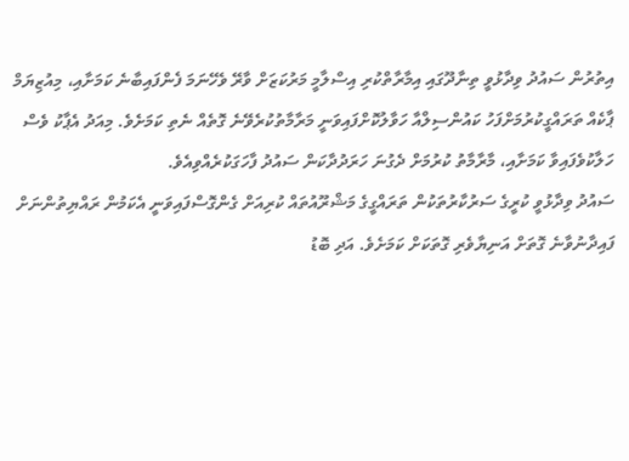އިތުރުން ސައުދު ވިދާޅުވީ ތިނާދޫގައި އިމާރާތްކުރި އިސްލާމީ މަރުކަޒަށް ވާރޭ ވެހޭނަމަ ފެންފައިބާނެ ކަމަށާއި، މިއުޒިޔަމް ޕާކެއް ތަރައްގީކުރުމަށްފަހު ކައުންސިލްއާ ހަވާލުކޮށްފައިވަނީ މަރާމާތުކުރެވޭނެ ގޮތެއް ނެތި ކަމަށެވެ. މިއަދު އެޕާކު ވެސް ހަލާކުވެފައިވާ ކަމަށާއި، މާރާމާތު ކުރުމަށް ދެގުނަ ހަރަދުދާކަން ސައުދު ފާހަގަކުރެއްވިއެވެ.
ސައުދު ވިދާޅުވީ ކުރީގެ ސަރުކާރުތަކުން ތަރައްގީގެ މަޝްރޫއުތައް ކުރިއަށް ގެންގޮސްފައިވަނީ އެކަމުން ރައްޔިތުންނަށް ފައިދާނުވާނެ ގޮތަށް އަނިޔާވެރި ގޮތަކަށް ކަމަށެވެ. އަދި ބޮޑު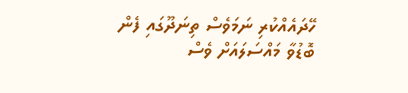ހޭދައެއްކުރި ނަމަވެސް ތިނަދޫގައި ފެން ބޮޑުވާ މައްސަލައަށް ވެސް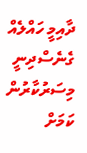ދާއިމީ ހައްލެއް ގެނެސްދިނީ މިސަރުކާރުން ކަމަށް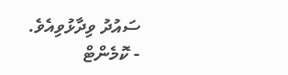ސައުދު ވިދާޅުވިއެވެ.
- ކޮމެންޓް